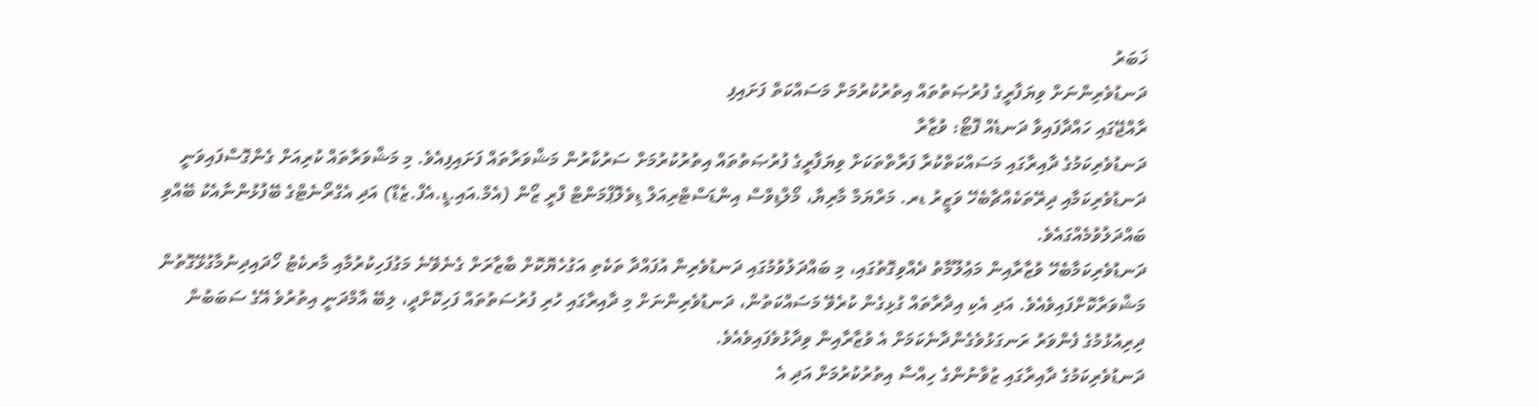ޚަބަރު
ދަނޑުވެރިންނަށް ވިޔަފާރީގެ ފުރުޞަތުތައް އިތުރުކުރުމަށް މަސައްކަތް ފަށައިފި
ރާއްޖޭގައި ހައްދާފައިވާ ދަނޑެއް ފޮޓޯ: ވުޒާރާ
ދަނޑުވެރިކަމުގެ ދާއިރާގައި މަސައްކަތްކުރާ ފަރާތްތަކަށް ވިޔަފާރީގެ ފުރުޞަތުތައް އިތުރުކުރުމަށް ސަރުކާރުން މަޝްވަރާތައް ފަށައިފިއެވެ. މި މަޝްވަރާތައް ކުރިއަށް ގެންގޮސްފައިވަނީ ދަނޑުވެރިކަމާއި ދިރޭތަކެއްޗާބެހޭ ވަޒީރު ޑރ. މަރްޔަމް މާރިޔާ، މޯލްޑިވްސް އިންޑަސްޓްރިއަލް ޑިވެލޮޕްމަންޓް ފްރީ ޒޯން (އެމް.އައި.ޑީ.އެފް.ޒެޑް) އަދި އެގްރޯނެޓްގެ ބޭފުޅުންނާއެކު ބޭއްވި ބައްދަލުވުމެއްގައެވެ.
ދަނޑުވެރިކަމާބެހޭ ވުޒާރާއިން މަޢުލޫމާތު ދެއްވިގޮތުގައި، މި ބައްދަލުވުމުގައި ދަނޑުވެރިން އުފައްދާ ތަކެތި އަގުހެޔޮކޮށް ބާޒާރަށް ގެނެވޭނެ މަގުފަހިކުރުމާއި މާރކެޓު ހޯދައިދިނުމާގުޅޭގޮތުން މަޝްވަރާކޮށްފައިވެއެވެ. އަދި އެކި އިދާރާތައް ގުޅިގެން ކުރެވޭ މަސައްކަތުން، ދަނޑުވެރިންނަށް މި ދާއިރާގައި ހުރި ފުރުސަތުތައް ފަހިކޮށްދީ، ލިބޭ އާމްދަނީ އިތުރުވެ އޭގެ ސަބަބުން ދިރިއުޅުމުގެ ފެންވަރު ރަނގަޅުވެގެންދާނެކަމަށް އެ ވުޒާރާއިން ވިދާޅުވެފައިވެއެވެ.
ދަނޑުވެރިކަމުގެ ދާއިރާގައި ޒުވާނުންގެ ހިއްސާ އިތުރުކުރުމަށް އަދި އެ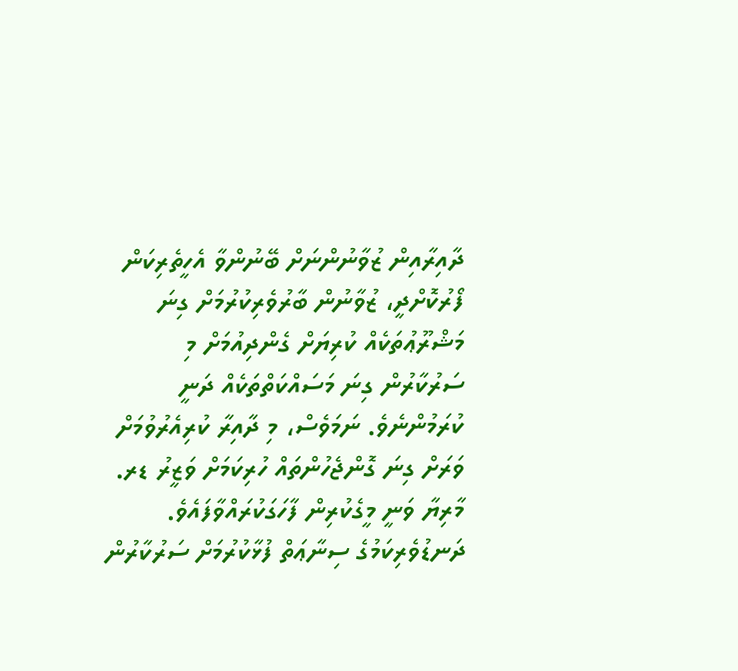ދާއިރާއިން ޒުވާނުންނަށް ބޭނުންވާ އެހީތެރިކަން ފޯރުކޮށްދީ، ޒުވާނުން ބާރުވެރިކުރުމަށް ގިނަ މަޝްރޫޢުތަކެއް ކުރިޔަށް ގެންދިއުމަށް މި ސަރުކާރުން ގިނަ މަސައްކަތްތަކެއް ދަނީ ކުރަމުންނެވެ. ނަމަވެސް، މި ދާއިރާ ކުރިއެރުވުމަށް ވަރަށް ގިނަ ގޮންޖެހުންތައް ހުރިކަމަށް ވަޒީރު ޑރ. މާރިޔާ ވަނީ މީގެކުރިން ފާހަގަކުރައްވާފައެވެ.
ދަނޑުވެރިކަމުގެ ސިނާޢަތް ފުޅާކުރުމަށް ސަރުކާރުން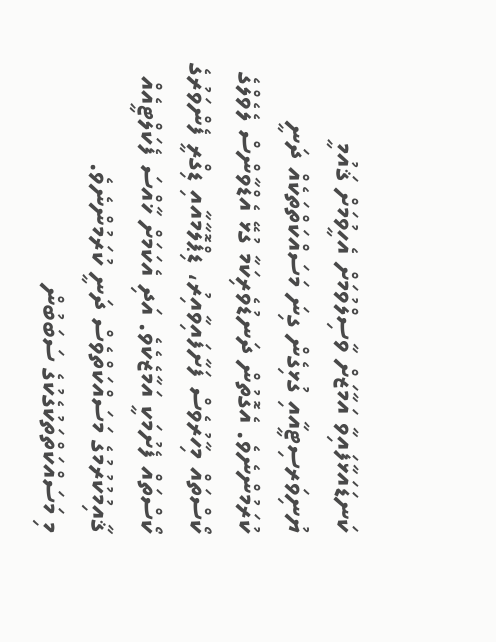ކަނޑައަޅާފައިވާ އަމާޒަށް ވާސިލްވުމަށް އެހީވުމަށް ޤައުމީ ޔުނިވަރސިޓީއާއި ގުޅިގެން ގިނަ މަސައްކަތްތަކެއް ދަނީ ކުރަމުންނެވެ. އެގޮތުން ދަނޑުވެރިކަމާ ގުޅޭ އެޑްވާންސް ލެވެލްގެ ކޯސްތައް މިހާރުވެސް ފަށާފައިވާއިރު، ޑިޕްލޮމާއާއި ޑިގްރީ ފެންވަރުގެ ކޯސްތައް ފެށުމަކީ އަމާޒެކެވެ. އަދި އެކަމަށް ޚާއްސަ ފެކަލްޓީއެއް ޤާއިމުކުރުމުގެ މަސައްކަތްވެސް ދަނީ ކުރަމުންނެވެ.
މި މަސައްކަތްތަކުގެކުގެ ސަބަބުން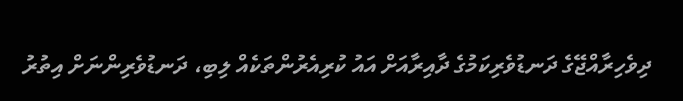ދިވެހިރާއްޖޭގެ ދަނޑުވެރިކަމުގެ ދާއިރާއަށް އައު ކުރިއެރުންތަކެއް ލިބި، ދަނޑުވެރިންނަށް އިތުރު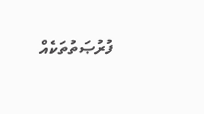ފުރުޞަތުތަކެއް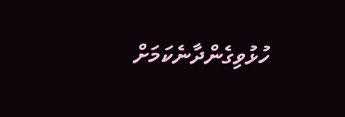ހުޅުވިގެންދާނެކަމަށް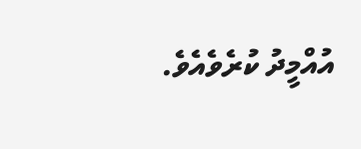އުއްމީދު ކުރެވެއެވެ.